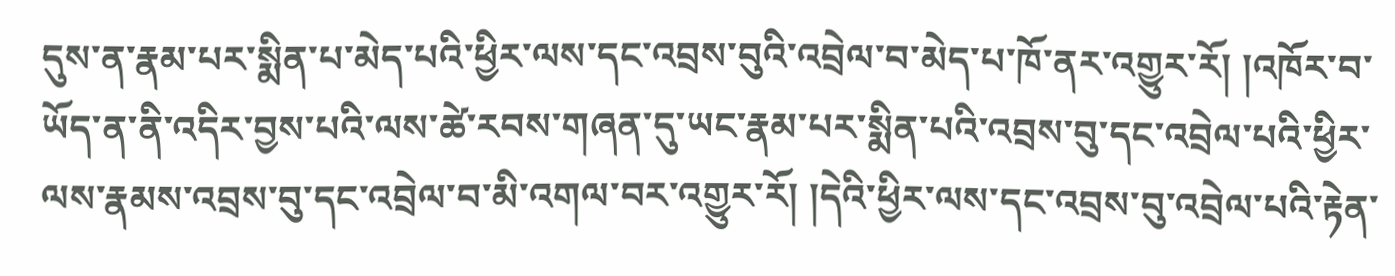དུས་ན་རྣམ་པར་སྨིན་པ་མེད་པའི་ཕྱིར་ལས་དང་འབྲས་བུའི་འབྲེལ་བ་མེད་པ་ཁོ་ནར་འགྱུར་རོ། །འཁོར་བ་ཡོད་ན་ནི་འདིར་བྱས་པའི་ལས་ཚེ་རབས་གཞན་དུ་ཡང་རྣམ་པར་སྨིན་པའི་འབྲས་བུ་དང་འབྲེལ་པའི་ཕྱིར་ལས་རྣམས་འབྲས་བུ་དང་འབྲེལ་བ་མི་འགལ་བར་འགྱུར་རོ། །དེའི་ཕྱིར་ལས་དང་འབྲས་བུ་འབྲེལ་པའི་རྟེན་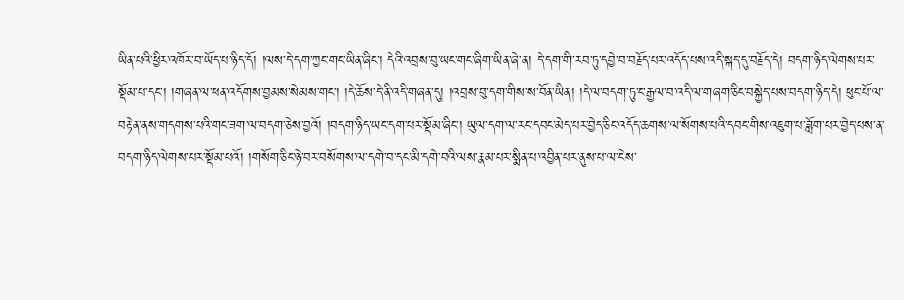ཡིན་པའི་ཕྱིར་འཁོར་བ་ཡོད་པ་ཉིད་དོ། །ལས་དེ་དག་ཀྱང་གང་ཡིན་ཞིང་། དེའི་འབྲས་བུ་ཡང་གང་ཞིག་ཡིན་ཞེ་ན། དེ་དག་གི་རབ་ཏུ་དབྱེ་བ་བརྗོད་པར་འདོད་པས་འདི་སྐད་དུ་བརྗོད་དེ། བདག་ཉིད་ལེགས་པར་སྡོམ་པ་དང་། །གཞན་ལ་ཕན་འདོགས་བྱམས་སེམས་གང་། །དེ་ཆོས་དེ་ནི་འདི་གཞན་དུ། །འབྲས་བུ་དག་གིས་ས་བོན་ཡིན། །དེ་ལ་བདག་ཏུ་ང་རྒྱལ་བ་འདི་ལ་གཞག་ཅིང་བསྐྱེད་པས་བདག་ཉིད་དེ། ཕུང་པོ་ལ་བརྟེན་ནས་གདགས་པའི་གང་ཟག་ལ་བདག་ཅེས་བྱའོ། །བདག་ཉིད་ཡང་དག་པར་སྡོམ་ཞིང་། ཡུལ་དག་ལ་རང་དབང་མེད་པར་བྱེད་ཅིང་འདོད་ཆགས་ལ་སོགས་པའི་དབང་གིས་འཇུག་པ་ཟློག་པར་བྱེད་པས་ན་བདག་ཉིད་ལེགས་པར་སྡོམ་པའོ། །གསོག་ཅིང་ཉེ་བར་བསོགས་ལ་དགེ་བ་དང་མི་དགེ་བའི་ལས་རྣམ་པར་སྨིན་པ་འབྱིན་པར་ནུས་པ་ལ་ངེས་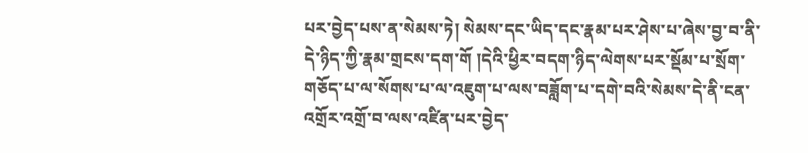པར་བྱེད་པས་ན་སེམས་ཏེ། སེམས་དང་ཡིད་དང་རྣམ་པར་ཤེས་པ་ཞེས་བྱ་བ་ནི་དེ་ཉིད་ཀྱི་རྣམ་གྲངས་དག་གོ །དེའི་ཕྱིར་བདག་ཉིད་ལེགས་པར་སྡོམ་པ་སྲོག་གཅོད་པ་ལ་སོགས་པ་ལ་འཇུག་པ་ལས་བཟློག་པ་དགེ་བའི་སེམས་དེ་ནི་ངན་འགྲོར་འགྲོ་བ་ལས་འཛིན་པར་བྱེད་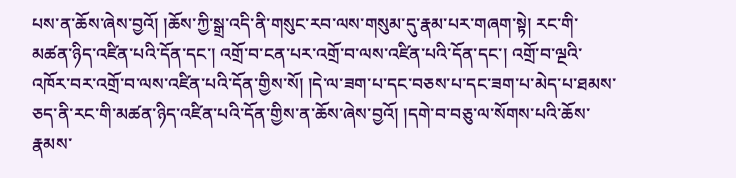པས་ན་ཆོས་ཞེས་བྱའོ། །ཆོས་ཀྱི་སྒྲ་འདི་ནི་གསུང་རབ་ལས་གསུམ་དུ་རྣམ་པར་གཞག་སྟེ། རང་གི་མཚན་ཉིད་འཛིན་པའི་དོན་དང་། འགྲོ་བ་ངན་པར་འགྲོ་བ་ལས་འཛིན་པའི་དོན་དང་། འགྲོ་བ་ལྔའི་འཁོར་བར་འགྲོ་བ་ལས་འཛིན་པའི་དོན་གྱིས་སོ། །དེ་ལ་ཟག་པ་དང་བཅས་པ་དང་ཟག་པ་མེད་པ་ཐམས་ཅད་ནི་རང་གི་མཚན་ཉིད་འཛིན་པའི་དོན་གྱིས་ན་ཆོས་ཞེས་བྱའོ། །དགེ་བ་བཅུ་ལ་སོགས་པའི་ཆོས་རྣམས་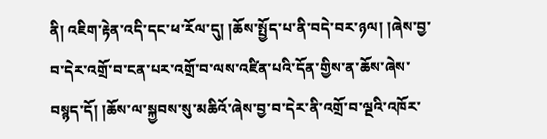ནི། འཇིག་རྟེན་འདི་དང་ཕ་རོལ་དུ། །ཆོས་སྤྱོད་པ་ནི་བདེ་བར་ཉལ། །ཞེས་བྱ་བ་དེར་འགྲོ་བ་ངན་པར་འགྲོ་བ་ལས་འཛིན་པའི་དོན་གྱིས་ན་ཆོས་ཞེས་བསྙད་དོ། །ཆོས་ལ་སྐྱབས་སུ་མཆིའོ་ཞེས་བྱ་བ་དེར་ནི་འགྲོ་བ་ལྔའི་འཁོར་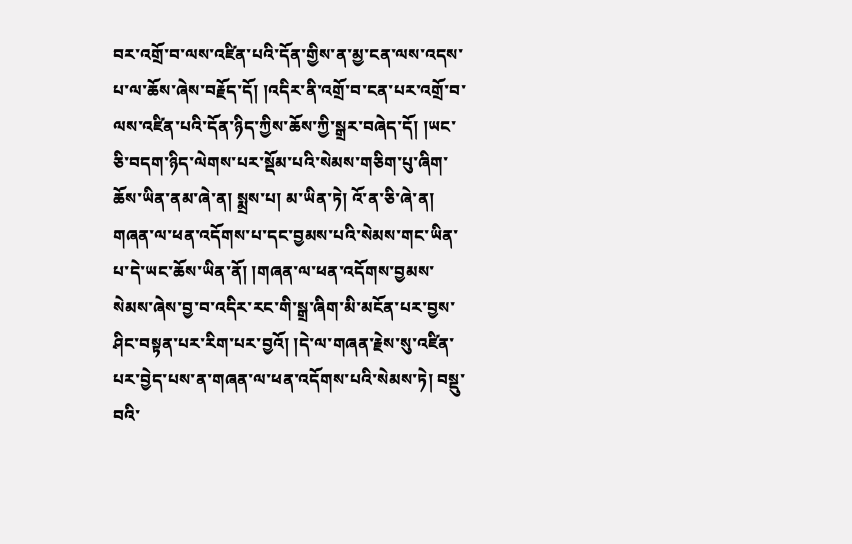བར་འགྲོ་བ་ལས་འཛིན་པའི་དོན་གྱིས་ན་མྱ་ངན་ལས་འདས་པ་ལ་ཆོས་ཞེས་བརྗོད་དོ། །འདིར་ནི་འགྲོ་བ་ངན་པར་འགྲོ་བ་ལས་འཛིན་པའི་དོན་ཉིད་ཀྱིས་ཆོས་ཀྱི་སྒྲར་བཞེད་དོ། །ཡང་ཅི་བདག་ཉིད་ལེགས་པར་སྡོམ་པའི་སེམས་གཅིག་པུ་ཞིག་ཆོས་ཡིན་ནམ་ཞེ་ན། སྨྲས་པ། མ་ཡིན་ཏེ། འོ་ན་ཅི་ཞེ་ན། གཞན་ལ་ཕན་འདོགས་པ་དང་བྱམས་པའི་སེམས་གང་ཡིན་པ་དེ་ཡང་ཆོས་ཡིན་ནོ། །གཞན་ལ་ཕན་འདོགས་བྱམས་སེམས་ཞེས་བྱ་བ་འདིར་རང་གི་སྒྲ་ཞིག་མི་མངོན་པར་བྱས་ཤིང་བསྟན་པར་རིག་པར་བྱའོ། །དེ་ལ་གཞན་རྗེས་སུ་འཛིན་པར་བྱེད་པས་ན་གཞན་ལ་ཕན་འདོགས་པའི་སེམས་ཏེ། བསྡུ་བའི་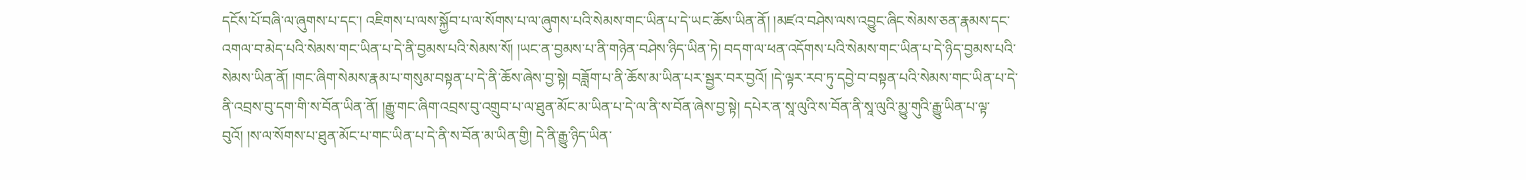དངོས་པོ་བཞི་ལ་ཞུགས་པ་དང་། འཇིགས་པ་ལས་སྐྱོབ་པ་ལ་སོགས་པ་ལ་ཞུགས་པའི་སེམས་གང་ཡིན་པ་དེ་ཡང་ཆོས་ཡིན་ནོ། །མཛའ་བཤེས་ལས་འབྱུང་ཞིང་སེམས་ཅན་རྣམས་དང་འགལ་བ་མེད་པའི་སེམས་གང་ཡིན་པ་དེ་ནི་བྱམས་པའི་སེམས་སོ། །ཡང་ན་བྱམས་པ་ནི་གཉེན་བཤེས་ཉིད་ཡིན་ཏེ། བདག་ལ་ཕན་འདོགས་པའི་སེམས་གང་ཡིན་པ་དེ་ཉིད་བྱམས་པའི་སེམས་ཡིན་ནོ། །གང་ཞིག་སེམས་རྣམ་པ་གསུམ་བསྟན་པ་དེ་ནི་ཆོས་ཞེས་བྱ་སྟེ། བཟློག་པ་ནི་ཆོས་མ་ཡིན་པར་སྦྱར་བར་བྱའོ། །དེ་ལྟར་རབ་ཏུ་དབྱེ་བ་བསྟན་པའི་སེམས་གང་ཡིན་པ་དེ་ནི་འབྲས་བུ་དག་གི་ས་བོན་ཡིན་ནོ། །རྒྱུ་གང་ཞིག་འབྲས་བུ་འགྲུབ་པ་ལ་ཐུན་མོང་མ་ཡིན་པ་དེ་ལ་ནི་ས་བོན་ཞེས་བྱ་སྟེ། དཔེར་ན་སཱ་ལུའི་ས་བོན་ནི་སཱ་ལུའི་མྱུ་གུའི་རྒྱུ་ཡིན་པ་ལྟ་བུའོ། །ས་ལ་སོགས་པ་ཐུན་མོང་པ་གང་ཡིན་པ་དེ་ནི་ས་བོན་མ་ཡིན་གྱི། དེ་ནི་རྒྱུ་ཉིད་ཡིན་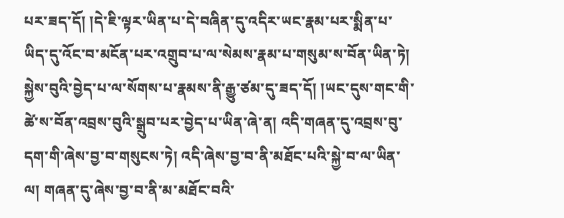པར་ཟད་དོ། །དེ་ཇི་ལྟར་ཡིན་པ་དེ་བཞིན་དུ་འདིར་ཡང་རྣམ་པར་སྨིན་པ་ཡིད་དུ་འོང་བ་མངོན་པར་འགྲུབ་པ་ལ་སེམས་རྣམ་པ་གསུམ་ས་བོན་ཡིན་ཏེ། སྐྱེས་བུའི་བྱེད་པ་ལ་སོགས་པ་རྣམས་ནི་རྒྱུ་ཙམ་དུ་ཟད་དོ། །ཡང་དུས་གང་གི་ཚེ་ས་བོན་འབྲས་བུའི་སྒྲུབ་པར་བྱེད་པ་ཡིན་ཞེ་ན། འདི་གཞན་དུ་འབྲས་བུ་དག་གི་ཞེས་བྱ་བ་གསུངས་ཏེ། འདི་ཞེས་བྱ་བ་ནི་མཐོང་པའི་སྐྱེ་བ་ལ་ཡིན་ལ། གཞན་དུ་ཞེས་བྱ་བ་ནི་མ་མཐོང་བའི་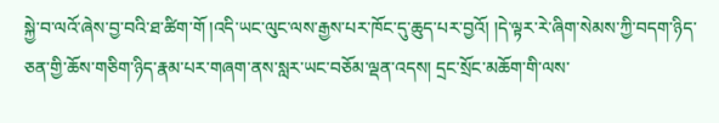སྐྱེ་བ་ལའོ་ཞེས་བྱ་བའི་ཐ་ཚིག་གོ །འདི་ཡང་ལུང་ལས་རྒྱས་པར་ཁོང་དུ་ཆུད་པར་བྱའོ། །དེ་ལྟར་རེ་ཞིག་སེམས་ཀྱི་བདག་ཉིད་ཅན་གྱི་ཆོས་གཅིག་ཉིད་རྣམ་པར་གཞག་ནས་སླར་ཡང་བཅོམ་ལྡན་འདས། དྲང་སྲོང་མཆོག་གི་ལས་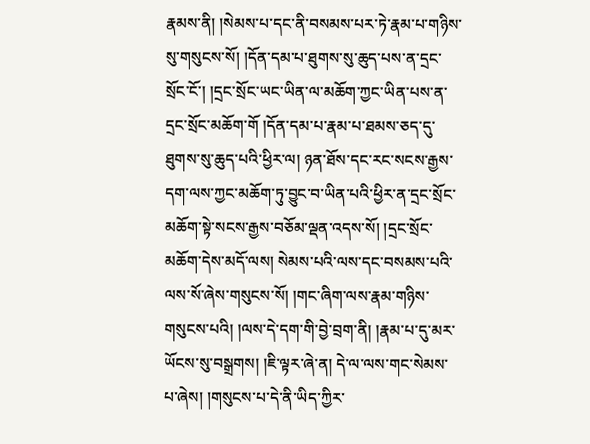རྣམས་ནི། །སེམས་པ་དང་ནི་བསམས་པར་ཏེ་རྣམ་པ་གཉིས་སུ་གསུངས་སོ། །དོན་དམ་པ་ཐུགས་སུ་ཆུད་པས་ན་དྲང་སྲོང་ངོ་། །དྲང་སྲོང་ཡང་ཡིན་ལ་མཆོག་ཀྱང་ཡིན་པས་ན་དྲང་སྲོང་མཆོག་གོ །དོན་དམ་པ་རྣམ་པ་ཐམས་ཅད་དུ་ཐུགས་སུ་ཆུད་པའི་ཕྱིར་ལ། ཉན་ཐོས་དང་རང་སངས་རྒྱས་དག་ལས་ཀྱང་མཆོག་ཏུ་བྱུང་བ་ཡིན་པའི་ཕྱིར་ན་དྲང་སྲོང་མཆོག་སྟེ་སངས་རྒྱས་བཅོམ་ལྡན་འདས་སོ། །དྲང་སྲོང་མཆོག་དེས་མདོ་ལས། སེམས་པའི་ལས་དང་བསམས་པའི་ལས་སོ་ཞེས་གསུངས་སོ། །གང་ཞིག་ལས་རྣམ་གཉིས་གསུངས་པའི། །ལས་དེ་དག་གི་བྱེ་བྲག་ནི། །རྣམ་པ་དུ་མར་ཡོངས་སུ་བསྒྲགས། །ཇི་ལྟར་ཞེ་ན། དེ་ལ་ལས་གང་སེམས་པ་ཞེས། །གསུངས་པ་དེ་ནི་ཡིད་ཀྱིར་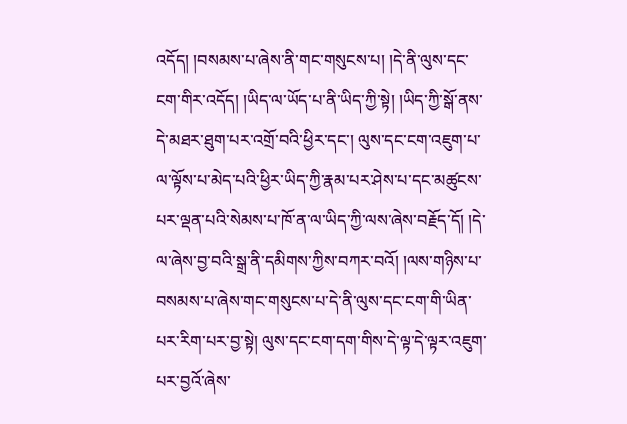འདོད། །བསམས་པ་ཞེས་ནི་གང་གསུངས་པ། །དེ་ནི་ལུས་དང་ངག་གིར་འདོད། །ཡིད་ལ་ཡོད་པ་ནི་ཡིད་ཀྱི་སྟེ། །ཡིད་ཀྱི་སྒོ་ནས་དེ་མཐར་ཐུག་པར་འགྲོ་བའི་ཕྱིར་དང་། ལུས་དང་ངག་འཇུག་པ་ལ་ལྟོས་པ་མེད་པའི་ཕྱིར་ཡིད་ཀྱི་རྣམ་པར་ཤེས་པ་དང་མཚུངས་པར་ལྡན་པའི་སེམས་པ་ཁོ་ན་ལ་ཡིད་ཀྱི་ལས་ཞེས་བརྗོད་དོ། །དེ་ལ་ཞེས་བྱ་བའི་སྒྲ་ནི་དམིགས་ཀྱིས་བཀར་བའོ། །ལས་གཉིས་པ་བསམས་པ་ཞེས་གང་གསུངས་པ་དེ་ནི་ལུས་དང་ངག་གི་ཡིན་པར་རིག་པར་བྱ་སྟེ། ལུས་དང་ངག་དག་གིས་དེ་ལྟ་དེ་ལྟར་འཇུག་པར་བྱའོ་ཞེས་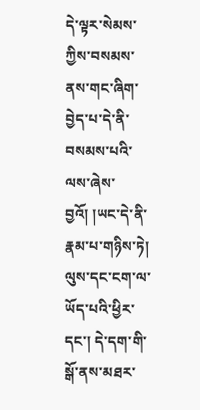དེ་ལྟར་སེམས་ཀྱིས་བསམས་ནས་གང་ཞིག་བྱེད་པ་དེ་ནི་བསམས་པའི་ལས་ཞེས་བྱའོ། །ཡང་དེ་ནི་རྣམ་པ་གཉིས་ཏེ། ལུས་དང་ངག་ལ་ཡོད་པའི་ཕྱིར་དང་། དེ་དག་གི་སྒོ་ནས་མཐར་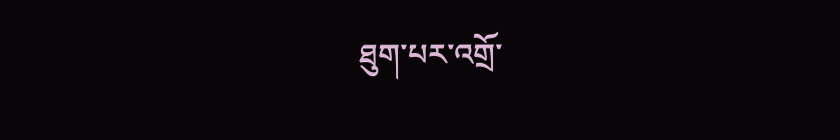ཐུག་པར་འགྲོ་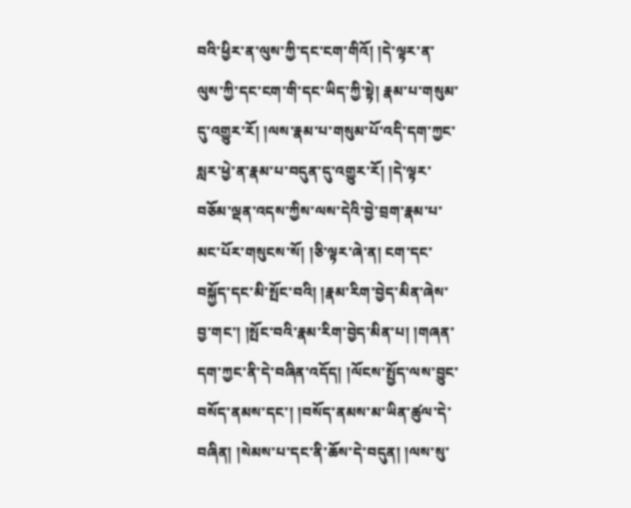བའི་ཕྱིར་ན་ལུས་ཀྱི་དང་ངག་གིའོ། །དེ་ལྟར་ན་ལུས་ཀྱི་དང་ངག་གི་དང་ཡིད་ཀྱི་སྟེ། རྣམ་པ་གསུམ་དུ་འགྱུར་རོ། །ལས་རྣམ་པ་གསུམ་པོ་འདི་དག་ཀྱང་སླར་ཕྱེ་ན་རྣམ་པ་བདུན་དུ་འགྱུར་རོ། །དེ་ལྟར་བཅོམ་ལྡན་འདས་ཀྱིས་ལས་དེའི་བྱེ་བྲག་རྣམ་པ་མང་པོར་གསུངས་སོ། །ཅི་ལྟར་ཞེ་ན། ངག་དང་བསྐྱོད་དང་མི་སྤོང་བའི། །རྣམ་རིག་བྱེད་མིན་ཞེས་བྱ་གང་། །སྤོང་བའི་རྣམ་རིག་བྱེད་མིན་པ། །གཞན་དག་ཀྱང་ནི་དེ་བཞིན་འདོད། །ལོངས་སྤྱོད་ལས་བྱུང་བསོད་ནམས་དང་། །བསོད་ནམས་མ་ཡིན་ཚུལ་དེ་བཞིན། །སེམས་པ་དང་ནི་ཆོས་དེ་བདུན། །ལས་སུ་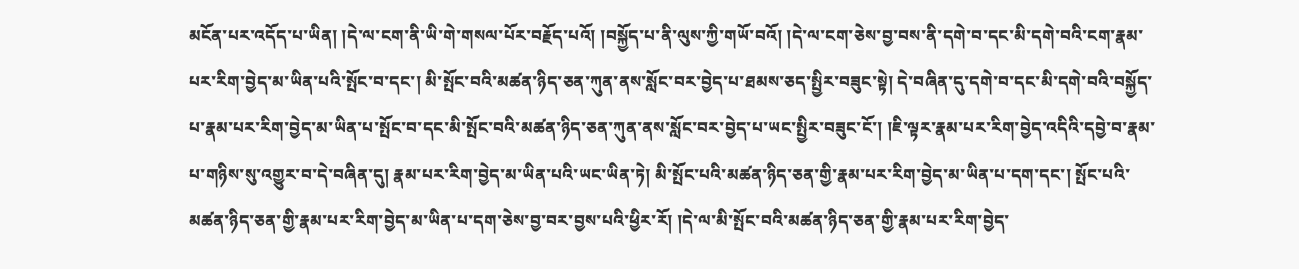མངོན་པར་འདོད་པ་ཡིན། །དེ་ལ་ངག་ནི་ཡི་གེ་གསལ་པོར་བརྗོད་པའོ། །བསྐྱོད་པ་ནི་ལུས་ཀྱི་གཡོ་བའོ། །དེ་ལ་ངག་ཅེས་བྱ་བས་ནི་དགེ་བ་དང་མི་དགེ་བའི་ངག་རྣམ་པར་རིག་བྱེད་མ་ཡིན་པའི་སྤོང་བ་དང་། མི་སྤོང་བའི་མཚན་ཉིད་ཅན་ཀུན་ནས་སློང་བར་བྱེད་པ་ཐམས་ཅད་སྤྱིར་བཟུང་སྟེ། དེ་བཞིན་དུ་དགེ་བ་དང་མི་དགེ་བའི་བསྐྱོད་པ་རྣམ་པར་རིག་བྱེད་མ་ཡིན་པ་སྤོང་བ་དང་མི་སྤོང་བའི་མཚན་ཉིད་ཅན་ཀུན་ནས་སློང་བར་བྱེད་པ་ཡང་སྤྱིར་བཟུང་ངོ་། །ཇི་ལྟར་རྣམ་པར་རིག་བྱེད་འདིའི་དབྱེ་བ་རྣམ་པ་གཉིས་སུ་འགྱུར་བ་དེ་བཞིན་དུ། རྣམ་པར་རིག་བྱེད་མ་ཡིན་པའི་ཡང་ཡིན་ཏེ། མི་སྤོང་པའི་མཚན་ཉིད་ཅན་གྱི་རྣམ་པར་རིག་བྱེད་མ་ཡིན་པ་དག་དང་། སྤོང་པའི་མཚན་ཉིད་ཅན་གྱི་རྣམ་པར་རིག་བྱེད་མ་ཡིན་པ་དག་ཅེས་བྱ་བར་བྱས་པའི་ཕྱིར་རོ། །དེ་ལ་མི་སྤོང་བའི་མཚན་ཉིད་ཅན་གྱི་རྣམ་པར་རིག་བྱེད་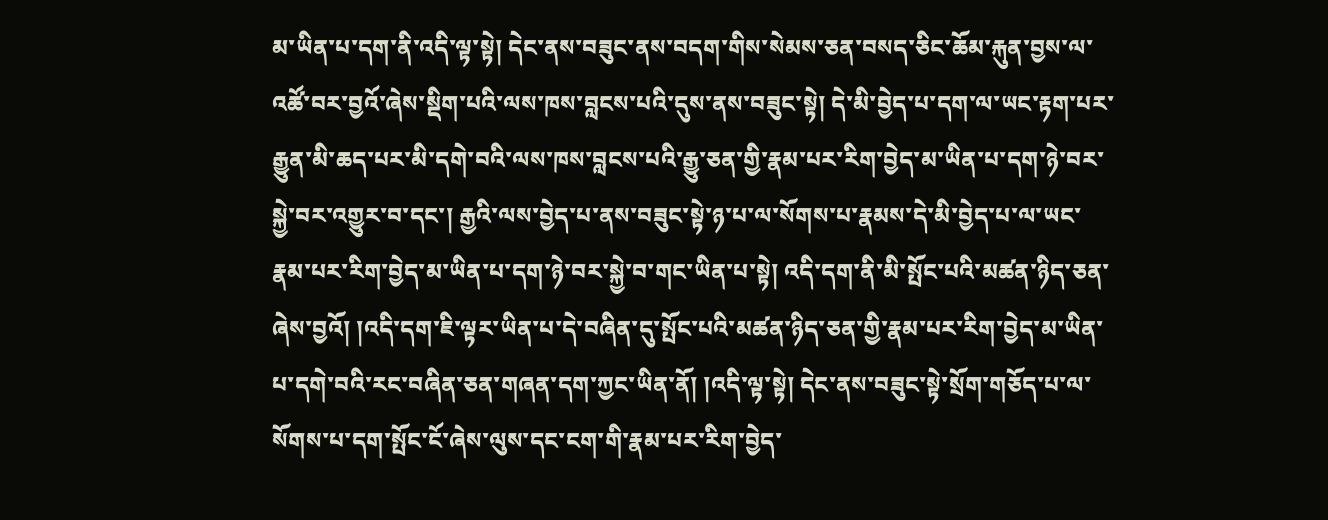མ་ཡིན་པ་དག་ནི་འདི་ལྟ་སྟེ། དེང་ནས་བཟུང་ནས་བདག་གིས་སེམས་ཅན་བསད་ཅིང་ཆོམ་རྐུན་བྱས་ལ་འཚོ་བར་བྱའོ་ཞེས་སྡིག་པའི་ལས་ཁས་བླངས་པའི་དུས་ནས་བཟུང་སྟེ། དེ་མི་བྱེད་པ་དག་ལ་ཡང་རྟག་པར་རྒྱུན་མི་ཆད་པར་མི་དགེ་བའི་ལས་ཁས་བླངས་པའི་རྒྱུ་ཅན་གྱི་རྣམ་པར་རིག་བྱེད་མ་ཡིན་པ་དག་ཉེ་བར་སྐྱེ་བར་འགྱུར་བ་དང་། རྒྱའི་ལས་བྱེད་པ་ནས་བཟུང་སྟེ་ཉ་པ་ལ་སོགས་པ་རྣམས་དེ་མི་བྱེད་པ་ལ་ཡང་རྣམ་པར་རིག་བྱེད་མ་ཡིན་པ་དག་ཉེ་བར་སྐྱེ་བ་གང་ཡིན་པ་སྟེ། འདི་དག་ནི་མི་སྤོང་པའི་མཚན་ཉིད་ཅན་ཞེས་བྱའོ། །འདི་དག་ཇི་ལྟར་ཡིན་པ་དེ་བཞིན་དུ་སྤོང་པའི་མཚན་ཉིད་ཅན་གྱི་རྣམ་པར་རིག་བྱེད་མ་ཡིན་པ་དགེ་བའི་རང་བཞིན་ཅན་གཞན་དག་ཀྱང་ཡིན་ནོ། །འདི་ལྟ་སྟེ། དེང་ནས་བཟུང་སྟེ་སྲོག་གཅོད་པ་ལ་སོགས་པ་དག་སྤོང་ངོ་ཞེས་ལུས་དང་ངག་གི་རྣམ་པར་རིག་བྱེད་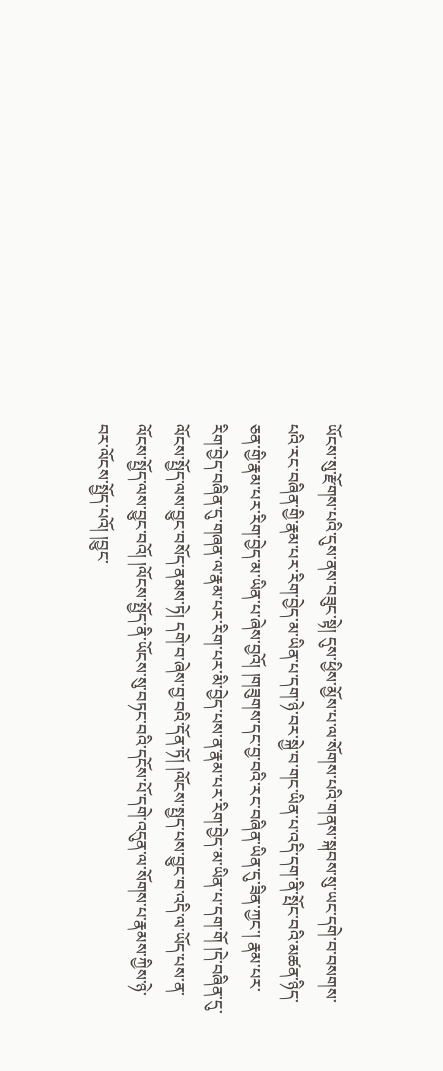ཡོངས་སུ་རྫོགས་པའི་དུས་ནས་བཟུང་སྟེ། དུས་ཕྱིས་མྱོས་པ་ལ་སོགས་པའི་གནས་སྐབས་སུ་ཡང་དགེ་བ་བསགས་པའི་རང་བཞིན་གྱི་རྣམ་པར་རིག་བྱེད་མ་ཡིན་པ་དག་ཉེ་བར་སྐྱེ་བ་གང་ཡིན་པ་འདི་དག་ནི་སྤོང་བའི་མཚན་ཉིད་ཅན་གྱི་རྣམ་པར་རིག་བྱེད་མ་ཡིན་པ་ཞེས་བྱའོ། །གཟུགས་དང་བྱ་བའི་རང་བཞིན་ཡིན་དུ་ཟིན་ཀྱང་། རྣམ་པར་རིག་བྱེད་བཞིན་དུ་གཞན་ལ་རྣམ་པར་རིག་པར་མི་བྱེད་པས་ན་རྣམ་པར་རིག་བྱེད་མ་ཡིན་པ་དག་གོ །དེ་བཞིན་དུ་ལོངས་སྤྱོད་ལས་བྱུང་བསོད་ནམས་ཏེ། དགེ་བ་ཞེས་བྱ་བའི་དོན་ཏོ། །ལོངས་སྤྱད་པས་བྱུང་བ་འདི་ལ་ཡོད་པས་ན་ལོངས་སྤྱོད་ལས་བྱུང་བའོ། །ལོངས་སྤྱོད་ནི་ཡོངས་སུ་བཏང་བའི་དངོས་པོ་དགེ་འདུན་ལ་སོགས་པ་རྣམས་ཀྱིས་ཉེ་བར་ལོངས་སྤྱོད་པའོ། །བྱུང་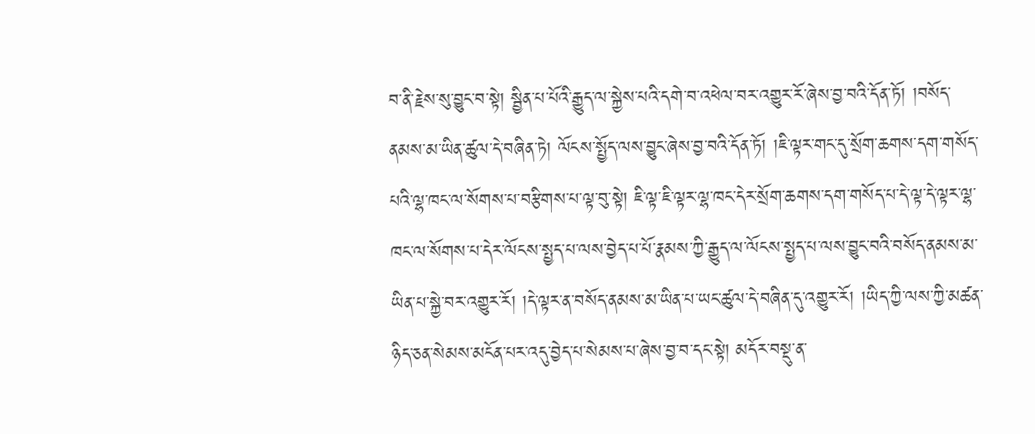བ་ནི་རྗེས་སུ་བྱུང་བ་སྟེ། སྦྱིན་པ་པོའི་རྒྱུད་ལ་སྐྱེས་པའི་དགེ་བ་འཕེལ་བར་འགྱུར་རོ་ཞེས་བྱ་བའི་དོན་ཏོ། །བསོད་ནམས་མ་ཡིན་ཚུལ་དེ་བཞིན་ཏེ། ལོངས་སྤྱོད་ལས་བྱུང་ཞེས་བྱ་བའི་དོན་ཏོ། །ཇི་ལྟར་གང་དུ་སྲོག་ཆགས་དག་གསོད་པའི་ལྷ་ཁང་ལ་སོགས་པ་བརྩིགས་པ་ལྟ་བུ་སྟེ། ཇི་ལྟ་ཇི་ལྟར་ལྷ་ཁང་དེར་སྲོག་ཆགས་དག་གསོད་པ་དེ་ལྟ་དེ་ལྟར་ལྷ་ཁང་ལ་སོགས་པ་དེར་ལོངས་སྤྱད་པ་ལས་བྱེད་པ་པོ་རྣམས་ཀྱི་རྒྱུད་ལ་ལོངས་སྤྱད་པ་ལས་བྱུང་བའི་བསོད་ནམས་མ་ཡིན་པ་སྐྱེ་བར་འགྱུར་རོ། །དེ་ལྟར་ན་བསོད་ནམས་མ་ཡིན་པ་ཡང་ཚུལ་དེ་བཞིན་དུ་འགྱུར་རོ། །ཡིད་ཀྱི་ལས་ཀྱི་མཚན་ཉིད་ཅན་སེམས་མངོན་པར་འདུ་བྱེད་པ་སེམས་པ་ཞེས་བྱ་བ་དང་སྟེ། མདོར་བསྡུ་ན་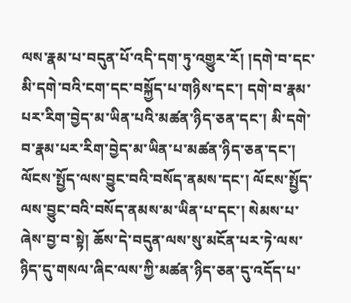ལས་རྣམ་པ་བདུན་པོ་འདི་དག་ཏུ་འགྱུར་རོ། །དགེ་བ་དང་མི་དགེ་བའི་ངག་དང་བསྐྱོད་པ་གཉིས་དང་། དགེ་བ་རྣམ་པར་རིག་བྱེད་མ་ཡིན་པའི་མཚན་ཉིད་ཅན་དང་། མི་དགེ་བ་རྣམ་པར་རིག་བྱེད་མ་ཡིན་པ་མཚན་ཉིད་ཅན་དང་། ལོངས་སྤྱོད་ལས་བྱུང་བའི་བསོད་ནམས་དང་། ལོངས་སྤྱོད་ལས་བྱུང་བའི་བསོད་ནམས་མ་ཡིན་པ་དང་། སེམས་པ་ཞེས་བྱ་བ་སྟེ། ཆོས་དེ་བདུན་ལས་སུ་མངོན་པར་ཏེ་ལས་ཉིད་དུ་གསལ་ཞིང་ལས་ཀྱི་མཚན་ཉིད་ཅན་དུ་འདོད་པ་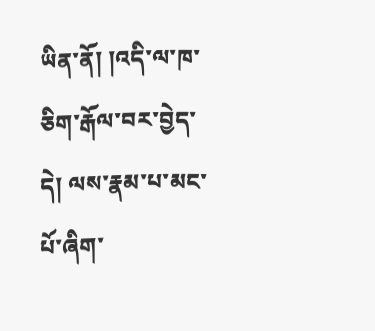ཡིན་ནོ། །འདི་ལ་ཁ་ཅིག་རྒོལ་བར་བྱེད་དེ། ལས་རྣམ་པ་མང་པོ་ཞིག་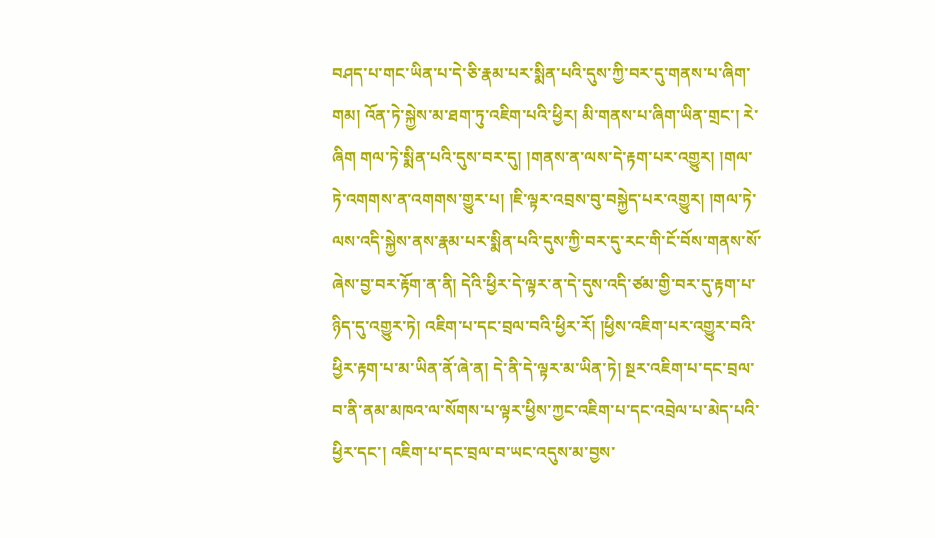བཤད་པ་གང་ཡིན་པ་དེ་ཅི་རྣམ་པར་སྨིན་པའི་དུས་ཀྱི་བར་དུ་གནས་པ་ཞིག་གམ། འོན་ཏེ་སྐྱེས་མ་ཐག་ཏུ་འཇིག་པའི་ཕྱིར། མི་གནས་པ་ཞིག་ཡིན་གྲང་། རེ་ཞིག གལ་ཏེ་སྨིན་པའི་དུས་བར་དུ། །གནས་ན་ལས་དེ་རྟག་པར་འགྱུར། །གལ་ཏེ་འགགས་ན་འགགས་གྱུར་པ། །ཇི་ལྟར་འབྲས་བུ་བསྐྱེད་པར་འགྱུར། །གལ་ཏེ་ལས་འདི་སྐྱེས་ནས་རྣམ་པར་སྨིན་པའི་དུས་ཀྱི་བར་དུ་རང་གི་ངོ་བོས་གནས་སོ་ཞེས་བྱ་བར་རྟོག་ན་ནི། དེའི་ཕྱིར་དེ་ལྟར་ན་དེ་དུས་འདི་ཙམ་གྱི་བར་དུ་རྟག་པ་ཉིད་དུ་འགྱུར་ཏེ། འཇིག་པ་དང་བྲལ་བའི་ཕྱིར་རོ། །ཕྱིས་འཇིག་པར་འགྱུར་བའི་ཕྱིར་རྟག་པ་མ་ཡིན་ནོ་ཞེ་ན། དེ་ནི་དེ་ལྟར་མ་ཡིན་ཏེ། སྔར་འཇིག་པ་དང་བྲལ་བ་ནི་ནམ་མཁའ་ལ་སོགས་པ་ལྟར་ཕྱིས་ཀྱང་འཇིག་པ་དང་འབྲེལ་པ་མེད་པའི་ཕྱིར་དང་། འཇིག་པ་དང་བྲལ་བ་ཡང་འདུས་མ་བྱས་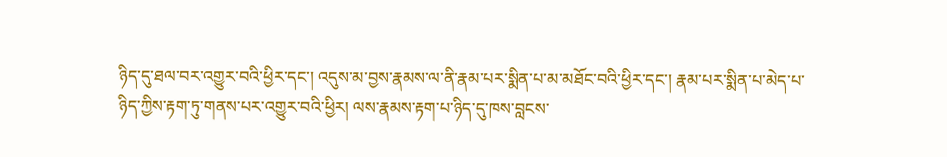ཉིད་དུ་ཐལ་བར་འགྱུར་བའི་ཕྱིར་དང་། འདུས་མ་བྱས་རྣམས་ལ་ནི་རྣམ་པར་སྨིན་པ་མ་མཐོང་བའི་ཕྱིར་དང་། རྣམ་པར་སྨིན་པ་མེད་པ་ཉིད་ཀྱིས་རྟག་ཏུ་གནས་པར་འགྱུར་བའི་ཕྱིར། ལས་རྣམས་རྟག་པ་ཉིད་དུ་ཁས་བླངས་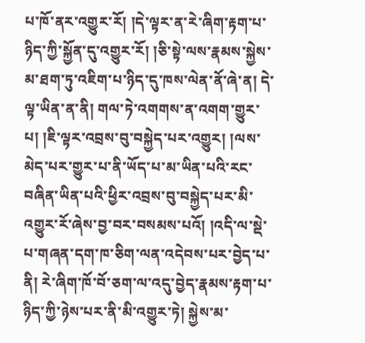པ་ཁོ་ནར་འགྱུར་རོ། །དེ་ལྟར་ན་རེ་ཞིག་རྟག་པ་ཉིད་ཀྱི་སྐྱོན་དུ་འགྱུར་རོ། །ཅི་སྟེ་ལས་རྣམས་སྐྱེས་མ་ཐག་ཏུ་འཇིག་པ་ཉིད་དུ་ཁས་ལེན་ནོ་ཞེ་ན། དེ་ལྟ་ཡིན་ན་ནི། གལ་ཏེ་འགགས་ན་འགག་གྱུར་པ། །ཇི་ལྟར་འབྲས་བུ་བསྐྱེད་པར་འགྱུར། །ལས་མེད་པར་གྱུར་པ་ནི་ཡོད་པ་མ་ཡིན་པའི་རང་བཞིན་ཡིན་པའི་ཕྱིར་འབྲས་བུ་བསྐྱེད་པར་མི་འགྱུར་རོ་ཞེས་བྱ་བར་བསམས་པའོ། །འདི་ལ་སྡེ་པ་གཞན་དག་ཁ་ཅིག་ལན་འདེབས་པར་བྱེད་པ་ནི། རེ་ཞིག་ཁོ་བོ་ཅག་ལ་འདུ་བྱེད་རྣམས་རྟག་པ་ཉིད་ཀྱི་ཉེས་པར་ནི་མི་འགྱུར་ཏེ། སྐྱེས་མ་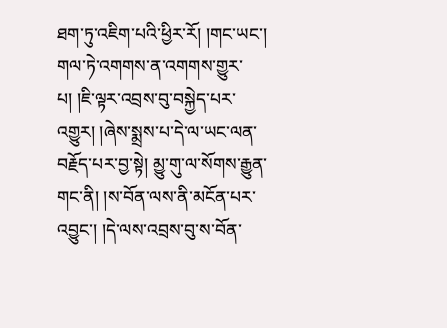ཐག་ཏུ་འཇིག་པའི་ཕྱིར་རོ། །གང་ཡང་། གལ་ཏེ་འགགས་ན་འགགས་གྱུར་པ། །ཇི་ལྟར་འབྲས་བུ་བསྐྱེད་པར་འགྱུར། །ཞེས་སྨྲས་པ་དེ་ལ་ཡང་ལན་བརྗོད་པར་བྱ་སྟེ། མྱུ་གུ་ལ་སོགས་རྒྱུན་གང་ནི། །ས་བོན་ལས་ནི་མངོན་པར་འབྱུང་། །དེ་ལས་འབྲས་བུ་ས་བོན་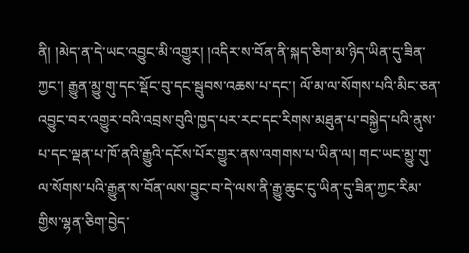ནི། །མེད་ན་དེ་ཡང་འབྱུང་མི་འགྱུར། །འདིར་ས་བོན་ནི་སྐད་ཅིག་མ་ཉིད་ཡིན་དུ་ཟིན་ཀྱང་། རྒྱུན་མྱུ་གུ་དང་སྡོང་བུ་དང་སྦུབས་འཆས་པ་དང་། ལོ་མ་ལ་སོགས་པའི་མིང་ཅན་འབྱུང་བར་འགྱུར་བའི་འབྲས་བུའི་ཁྱད་པར་རང་དང་རིགས་མཐུན་པ་བསྐྱེད་པའི་ནུས་པ་དང་ལྡན་པ་ཁོ་ནའི་རྒྱུའི་དངོས་པོར་གྱུར་ནས་འགགས་པ་ཡིན་ལ། གང་ཡང་མྱུ་གུ་ལ་སོགས་པའི་རྒྱུན་ས་བོན་ལས་བྱུང་བ་དེ་ལས་ནི་རྒྱུ་ཆུང་ངུ་ཡིན་དུ་ཟིན་ཀྱང་རིམ་གྱིས་ལྷན་ཅིག་བྱེད་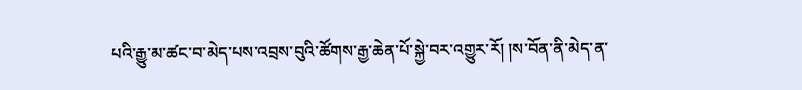པའི་རྒྱུ་མ་ཚང་བ་མེད་པས་འབྲས་བུའི་ཚོགས་རྒྱ་ཆེན་པོ་སྐྱེ་བར་འགྱུར་རོ། །ས་བོན་ནི་མེད་ན་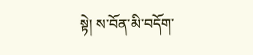སྟེ། ས་བོན་མི་བདོག་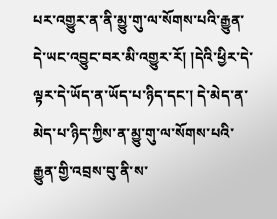པར་འགྱུར་ན་ནི་མྱུ་གུ་ལ་སོགས་པའི་རྒྱུན་དེ་ཡང་འབྱུང་བར་མི་འགྱུར་རོ། །དེའི་ཕྱིར་དེ་ལྟར་དེ་ཡོད་ན་ཡོད་པ་ཉིད་དང་། དེ་མེད་ན་མེད་པ་ཉིད་ཀྱིས་ན་མྱུ་གུ་ལ་སོགས་པའི་རྒྱུན་གྱི་འབྲས་བུ་ནི་ས་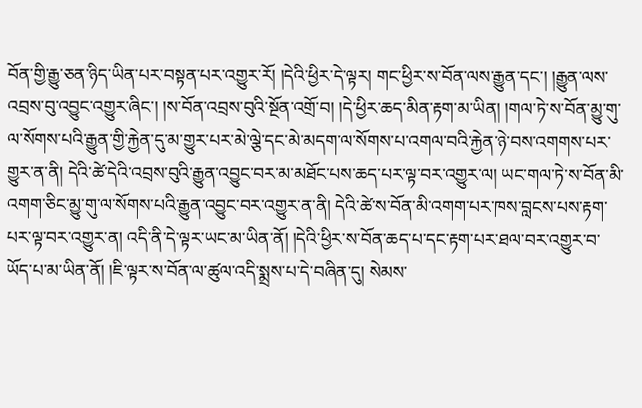བོན་གྱི་རྒྱུ་ཅན་ཉིད་ཡིན་པར་བསྟན་པར་འགྱུར་རོ། །དེའི་ཕྱིར་དེ་ལྟར། གང་ཕྱིར་ས་བོན་ལས་རྒྱུན་དང་། །རྒྱུན་ལས་འབྲས་བུ་འབྱུང་འགྱུར་ཞིང་། །ས་བོན་འབྲས་བུའི་སྔོན་འགྲོ་བ། །དེ་ཕྱིར་ཆད་མིན་རྟག་མ་ཡིན། །གལ་ཏེ་ས་བོན་མྱུ་གུ་ལ་སོགས་པའི་རྒྱུན་གྱི་རྐྱེན་དུ་མ་གྱུར་པར་མེ་ལྕེ་དང་མེ་མདག་ལ་སོགས་པ་འགལ་བའི་རྐྱེན་ཉེ་བས་འགགས་པར་གྱུར་ན་ནི། དེའི་ཚེ་དེའི་འབྲས་བུའི་རྒྱུན་འབྱུང་བར་མ་མཐོང་པས་ཆད་པར་ལྟ་བར་འགྱུར་ལ། ཡང་གལ་ཏེ་ས་བོན་མི་འགག་ཅིང་མྱུ་གུ་ལ་སོགས་པའི་རྒྱུན་འབྱུང་བར་འགྱུར་ན་ནི། དེའི་ཚེ་ས་བོན་མི་འགག་པར་ཁས་བླངས་པས་རྟག་པར་ལྟ་བར་འགྱུར་ན། འདི་ནི་དེ་ལྟར་ཡང་མ་ཡིན་ནོ། །དེའི་ཕྱིར་ས་བོན་ཆད་པ་དང་རྟག་པར་ཐལ་བར་འགྱུར་བ་ཡོད་པ་མ་ཡིན་ནོ། །ཇི་ལྟར་ས་བོན་ལ་ཚུལ་འདི་སྨྲས་པ་དེ་བཞིན་དུ། སེམས་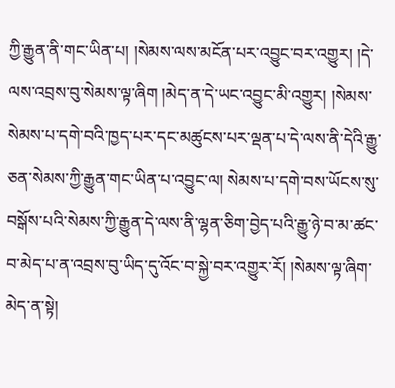ཀྱི་རྒྱུན་ནི་གང་ཡིན་པ། །སེམས་ལས་མངོན་པར་འབྱུང་བར་འགྱུར། །དེ་ལས་འབྲས་བུ་སེམས་ལྟ་ཞིག །མེད་ན་དེ་ཡང་འབྱུང་མི་འགྱུར། །སེམས་སེམས་པ་དགེ་བའི་ཁྱད་པར་དང་མཚུངས་པར་ལྡན་པ་དེ་ལས་ནི་དེའི་རྒྱུ་ཅན་སེམས་ཀྱི་རྒྱུན་གང་ཡིན་པ་འབྱུང་ལ། སེམས་པ་དགེ་བས་ཡོངས་སུ་བསྒོས་པའི་སེམས་ཀྱི་རྒྱུན་དེ་ལས་ནི་ལྷན་ཅིག་བྱེད་པའི་རྒྱུ་ཉེ་བ་མ་ཚང་བ་མེད་པ་ན་འབྲས་བུ་ཡིད་དུ་འོང་བ་སྐྱེ་བར་འགྱུར་རོ། །སེམས་ལྟ་ཞིག་མེད་ན་སྟེ།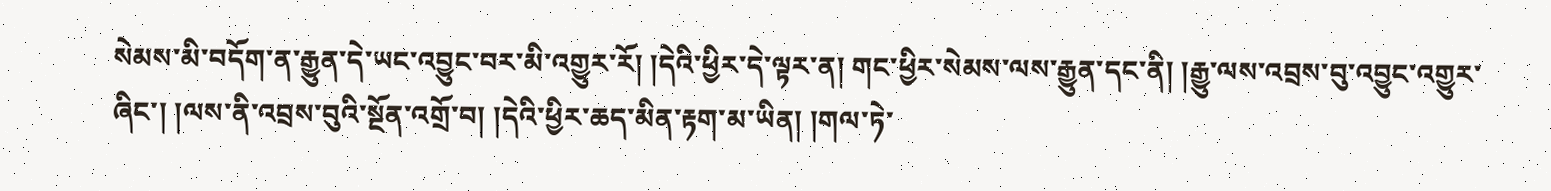སེམས་མི་བདོག་ན་རྒྱུན་དེ་ཡང་འབྱུང་བར་མི་འགྱུར་རོ། །དེའི་ཕྱིར་དེ་ལྟར་ན། གང་ཕྱིར་སེམས་ལས་རྒྱུན་དང་ནི། །རྒྱུ་ལས་འབྲས་བུ་འབྱུང་འགྱུར་ཞིང་། །ལས་ནི་འབྲས་བུའི་སྔོན་འགྲོ་བ། །དེའི་ཕྱིར་ཆད་མིན་རྟག་མ་ཡིན། །གལ་ཏེ་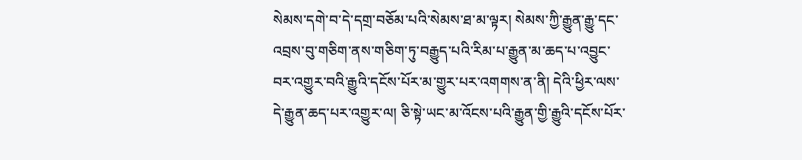སེམས་དགེ་བ་དེ་དགྲ་བཅོམ་པའི་སེམས་ཐ་མ་ལྟར། སེམས་ཀྱི་རྒྱུན་རྒྱུ་དང་འབྲས་བུ་གཅིག་ནས་གཅིག་ཏུ་བརྒྱུད་པའི་རིམ་པ་རྒྱུན་མ་ཆད་པ་འབྱུང་བར་འགྱུར་བའི་རྒྱུའི་དངོས་པོར་མ་གྱུར་པར་འགགས་ན་ནི། དེའི་ཕྱིར་ལས་དེ་རྒྱུན་ཆད་པར་འགྱུར་ལ། ཅི་སྟེ་ཡང་མ་འོངས་པའི་རྒྱུན་གྱི་རྒྱུའི་དངོས་པོར་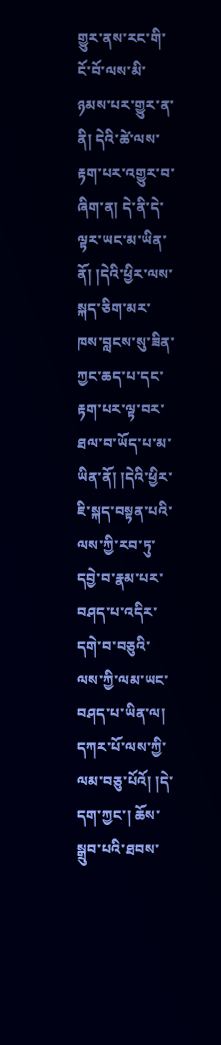གྱུར་ནས་རང་གི་ངོ་བོ་ལས་མི་ཉམས་པར་གྱུར་ན་ནི། དེའི་ཚེ་ལས་རྟག་པར་འགྱུར་བ་ཞིག་ན། དེ་ནི་དེ་ལྟར་ཡང་མ་ཡིན་ནོ། །དེའི་ཕྱིར་ལས་སྐད་ཅིག་མར་ཁས་བླངས་སུ་ཟིན་ཀྱང་ཆད་པ་དང་རྟག་པར་ལྟ་བར་ཐལ་བ་ཡོད་པ་མ་ཡིན་ནོ། །དེའི་ཕྱིར་ཇི་སྐད་བསྟན་པའི་ལས་ཀྱི་རབ་ཏུ་དབྱེ་བ་རྣམ་པར་བཤད་པ་འདིར་དགེ་བ་བཅུའི་ལས་ཀྱི་ལམ་ཡང་བཤད་པ་ཡིན་ལ། དཀར་པོ་ལས་ཀྱི་ལམ་བཅུ་པོའོ། །དེ་དག་ཀྱང་། ཆོས་སྒྲུབ་པའི་ཐབས་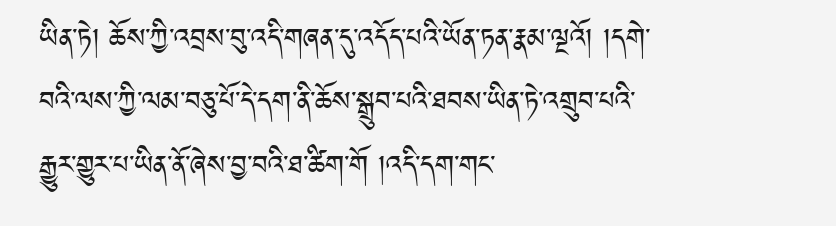ཡིན་ཏེ། ཆོས་ཀྱི་འབྲས་བུ་འདི་གཞན་དུ་འདོད་པའི་ཡོན་ཏན་རྣམ་ལྔའོ། །དགེ་བའི་ལས་ཀྱི་ལམ་བཅུ་པོ་དེ་དག་ནི་ཆོས་སྒྲུབ་པའི་ཐབས་ཡིན་ཏེ་འགྲུབ་པའི་རྒྱུར་གྱུར་པ་ཡིན་ནོ་ཞེས་བྱ་བའི་ཐ་ཚིག་གོ །འདི་དག་གང་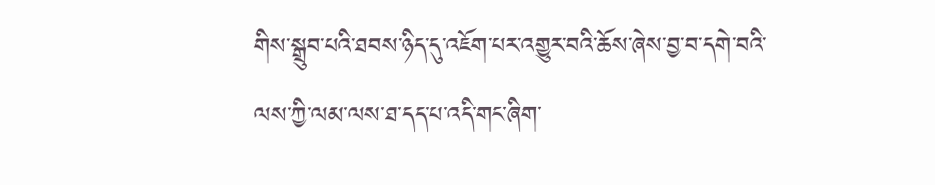གིས་སྒྲུབ་པའི་ཐབས་ཉིད་དུ་འཇོག་པར་འགྱུར་བའི་ཆོས་ཞེས་བྱ་བ་དགེ་བའི་ལས་ཀྱི་ལམ་ལས་ཐ་དད་པ་འདི་གང་ཞིག་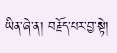ཡིན་ཞེ་ན། བརྗོད་པར་བྱ་སྟེ།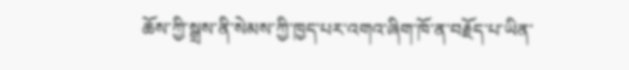ཆོས་ཀྱི་སྒྲས་ནི་སེམས་ཀྱི་ཁྱད་པར་འགའ་ཞིག་ཁོ་ན་བརྗོད་པ་ཡིན་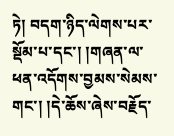ཏེ། བདག་ཉིད་ལེགས་པར་སྡོམ་པ་དང་། །གཞན་ལ་ཕན་འདོགས་བྱམས་སེམས་གང་། །དེ་ཆོས་ཞེས་བརྗོད་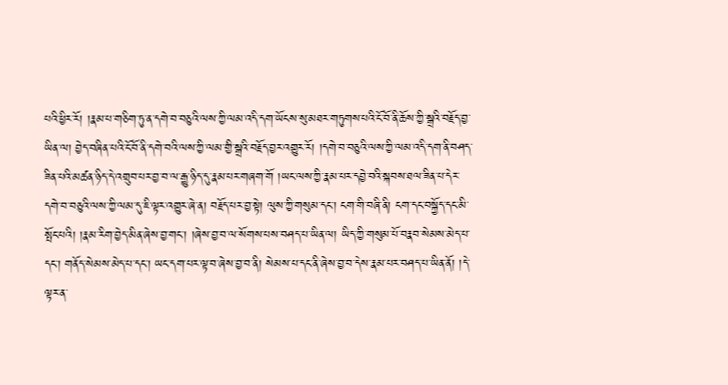པའི་ཕྱིར་རོ། །རྣམ་པ་གཅིག་ཏུ་ན་དགེ་བ་བཅུའི་ལས་ཀྱི་ལམ་འདི་དག་ཡོངས་སུ་མཐར་གཏུགས་པའི་ངོ་བོ་ནི་ཆོས་ཀྱི་སྒྲའི་བརྗོད་བྱ་ཡིན་ལ། བྱེད་བཞིན་པའི་ངོ་བོ་ནི་དགེ་བའི་ལས་ཀྱི་ལམ་གྱི་སྒྲའི་བརྗོད་བྱར་འགྱུར་རོ། །དགེ་བ་བཅུའི་ལས་ཀྱི་ལམ་འདི་དག་ནི་བཤད་ཟིན་པའི་མཚན་ཉིད་དེ་འགྲུབ་པར་བྱ་བ་ལ་རྒྱུ་ཉིད་དུ་རྣམ་པར་གཞག་གོ །ཡང་ལས་ཀྱི་རྣམ་པར་དབྱེ་བའི་སྐབས་ཐལ་ཟིན་པ་དེར་དགེ་བ་བཅུའི་ལས་ཀྱི་ལམ་དུ་ཇི་ལྟར་འགྱུར་ཞེ་ན། བརྗོད་པར་བྱ་སྟེ། ལུས་ཀྱི་གསུམ་དང་། ངག་གི་བཞི་ནི། ངག་དང་བསྐྱོད་དང་མི་སྤོང་པའི། །རྣམ་རིག་བྱེད་མིན་ཞེས་བྱ་གང་། །ཞེས་བྱ་བ་ལ་སོགས་པས་བཤད་པ་ཡིན་ལ། ཡིད་ཀྱི་གསུམ་པོ་བརྣབ་སེམས་མེད་པ་དང་། གནོད་སེམས་མེད་པ་དང་། ཡང་དག་པར་ལྟ་བ་ཞེས་བྱ་བ་ནི། སེམས་པ་དང་ནི་ཞེས་བྱ་བ་དེས་རྣམ་པར་བཤད་པ་ཡིན་ནོ། །དེ་ལྟར་ན་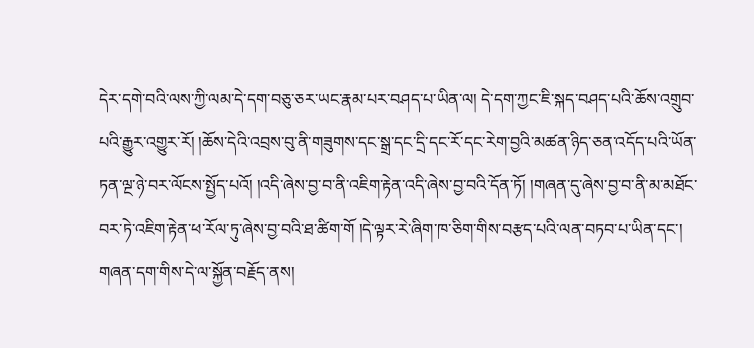དེར་དགེ་བའི་ལས་ཀྱི་ལམ་དེ་དག་བཅུ་ཅར་ཡང་རྣམ་པར་བཤད་པ་ཡིན་ལ། དེ་དག་ཀྱང་ཇི་སྐད་བཤད་པའི་ཆོས་འགྲུབ་པའི་རྒྱུར་འགྱུར་རོ། །ཆོས་དེའི་འབྲས་བུ་ནི་གཟུགས་དང་སྒྲ་དང་དྲི་དང་རོ་དང་རེག་བྱའི་མཚན་ཉིད་ཅན་འདོད་པའི་ཡོན་ཏན་ལྔ་ཉེ་བར་ལོངས་སྤྱོད་པའོ། །འདི་ཞེས་བྱ་བ་ནི་འཇིག་རྟེན་འདི་ཞེས་བྱ་བའི་དོན་ཏོ། །གཞན་དུ་ཞེས་བྱ་བ་ནི་མ་མཐོང་བར་ཏེ་འཇིག་རྟེན་ཕ་རོལ་ཏུ་ཞེས་བྱ་བའི་ཐ་ཚིག་གོ །དེ་ལྟར་རེ་ཞིག་ཁ་ཅིག་གིས་བརྩད་པའི་ལན་བཏབ་པ་ཡིན་དང་། གཞན་དག་གིས་དེ་ལ་སྐྱོན་བརྗོད་ནས།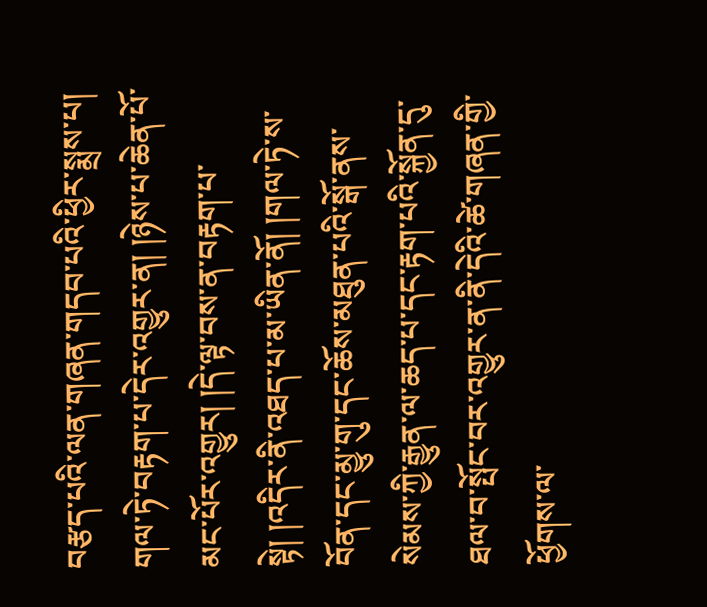བརྩད་པའི་ལན་གཞན་གདབ་པའི་ཕྱིར་སྨྲས་པ། གལ་ཏེ་བརྟག་པ་དེར་འགྱུར་ན། །ཉེས་པ་ཆེན་པོ་མང་པོར་འགྱུར། །དེ་ལྟ་བས་ན་བརྟག་པ་སྟེ། །འདིར་ནི་འཐད་པ་མ་ཡིན་ནོ། །གལ་ཏེ་ས་བོན་དང་མྱུ་གུ་དང་ཆོས་མཐུན་པའི་སྒོ་ནས་སེམས་ཀྱི་རྒྱུན་ལ་ཆད་པ་དང་རྟག་པའི་སྐྱོན་དུ་ཐལ་བ་སྤོང་བར་འགྱུར་ན་ནི་དེའི་ཚེ་གཞན་གྱི་ཕྱོགས་ལ་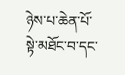ཉེས་པ་ཆེན་པོ་སྟེ་མཐོང་བ་དང་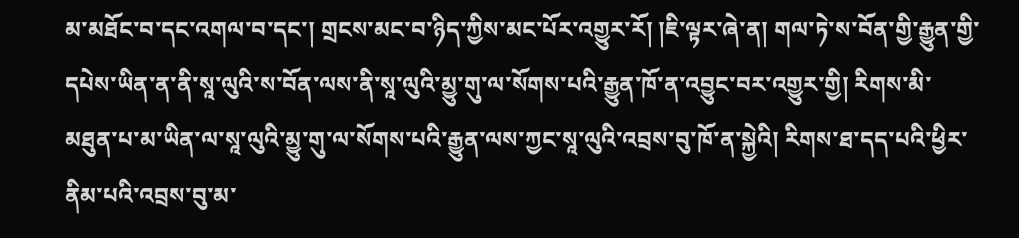མ་མཐོང་བ་དང་འགལ་བ་དང་། གྲངས་མང་བ་ཉིད་ཀྱིས་མང་པོར་འགྱུར་རོ། །ཇི་ལྟར་ཞེ་ན། གལ་ཏེ་ས་བོན་གྱི་རྒྱུན་གྱི་དཔེས་ཡིན་ན་ནི་སཱ་ལུའི་ས་བོན་ལས་ནི་སཱ་ལུའི་མྱུ་གུ་ལ་སོགས་པའི་རྒྱུན་ཁོ་ན་འབྱུང་བར་འགྱུར་གྱི། རིགས་མི་མཐུན་པ་མ་ཡིན་ལ་སཱ་ལུའི་མྱུ་གུ་ལ་སོགས་པའི་རྒྱུན་ལས་ཀྱང་སཱ་ལུའི་འབྲས་བུ་ཁོ་ན་སྐྱེའི། རིགས་ཐ་དད་པའི་ཕྱིར་ནིམ་པའི་འབྲས་བུ་མ་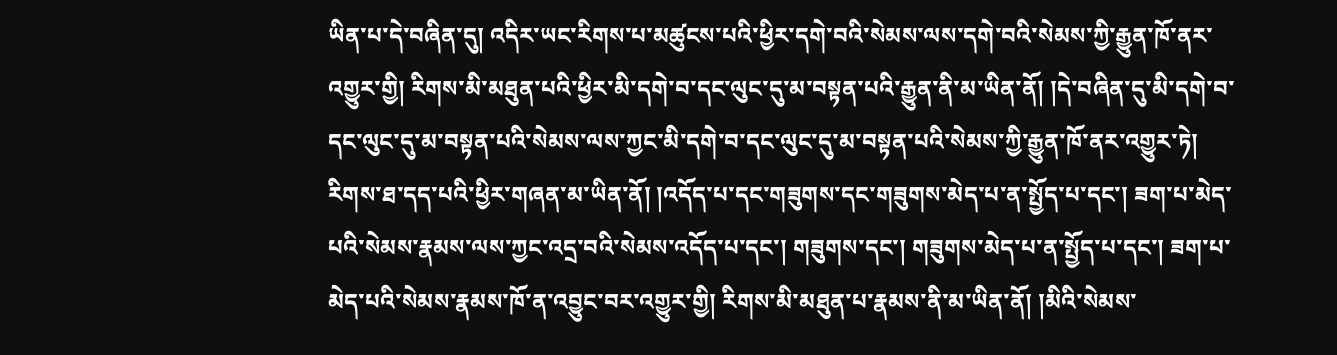ཡིན་པ་དེ་བཞིན་དུ། འདིར་ཡང་རིགས་པ་མཚུངས་པའི་ཕྱིར་དགེ་བའི་སེམས་ལས་དགེ་བའི་སེམས་ཀྱི་རྒྱུན་ཁོ་ནར་འགྱུར་གྱི། རིགས་མི་མཐུན་པའི་ཕྱིར་མི་དགེ་བ་དང་ལུང་དུ་མ་བསྟན་པའི་རྒྱུན་ནི་མ་ཡིན་ནོ། །དེ་བཞིན་དུ་མི་དགེ་བ་དང་ལུང་དུ་མ་བསྟན་པའི་སེམས་ལས་ཀྱང་མི་དགེ་བ་དང་ལུང་དུ་མ་བསྟན་པའི་སེམས་ཀྱི་རྒྱུན་ཁོ་ནར་འགྱུར་ཏེ། རིགས་ཐ་དད་པའི་ཕྱིར་གཞན་མ་ཡིན་ནོ། །འདོད་པ་དང་གཟུགས་དང་གཟུགས་མེད་པ་ན་སྤྱོད་པ་དང་། ཟག་པ་མེད་པའི་སེམས་རྣམས་ལས་ཀྱང་འདྲ་བའི་སེམས་འདོད་པ་དང་། གཟུགས་དང་། གཟུགས་མེད་པ་ན་སྤྱོད་པ་དང་། ཟག་པ་མེད་པའི་སེམས་རྣམས་ཁོ་ན་འབྱུང་བར་འགྱུར་གྱི། རིགས་མི་མཐུན་པ་རྣམས་ནི་མ་ཡིན་ནོ། །མིའི་སེམས་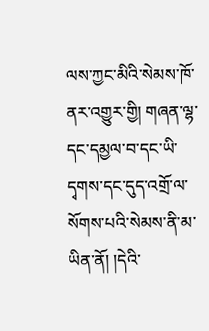ལས་ཀྱང་མིའི་སེམས་ཁོ་ནར་འགྱུར་གྱི། གཞན་ལྷ་དང་དམྱལ་བ་དང་ཡི་དྭགས་དང་དུད་འགྲོ་ལ་སོགས་པའི་སེམས་ནི་མ་ཡིན་ནོ། །དེའི་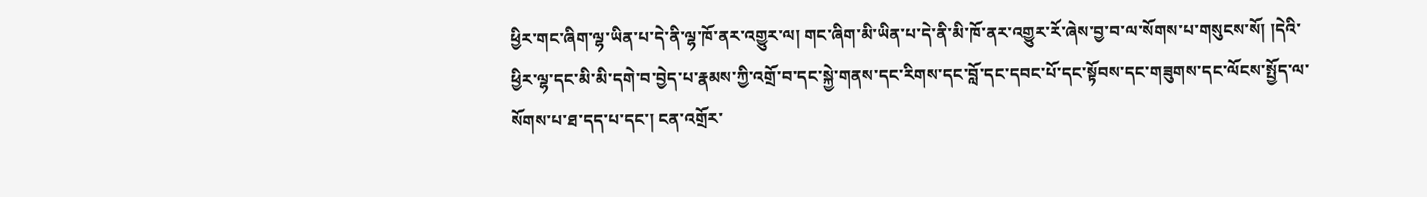ཕྱིར་གང་ཞིག་ལྷ་ཡིན་པ་དེ་ནི་ལྷ་ཁོ་ནར་འགྱུར་ལ། གང་ཞིག་མི་ཡིན་པ་དེ་ནི་མི་ཁོ་ནར་འགྱུར་རོ་ཞེས་བྱ་བ་ལ་སོགས་པ་གསུངས་སོ། །དེའི་ཕྱིར་ལྷ་དང་མི་མི་དགེ་བ་བྱེད་པ་རྣམས་ཀྱི་འགྲོ་བ་དང་སྐྱེ་གནས་དང་རིགས་དང་བློ་དང་དབང་པོ་དང་སྟོབས་དང་གཟུགས་དང་ལོངས་སྤྱོད་ལ་སོགས་པ་ཐ་དད་པ་དང་། ངན་འགྲོར་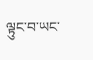ལྟུང་བ་ཡང་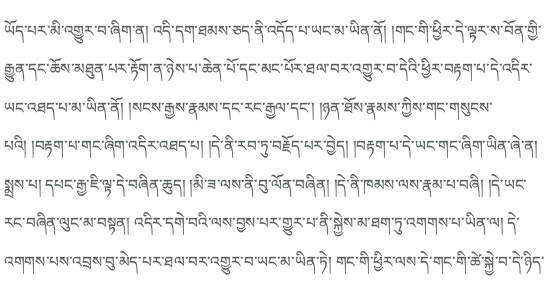ཡོད་པར་མི་འགྱུར་བ་ཞིག་ན། འདི་དག་ཐམས་ཅད་ནི་འདོད་པ་ཡང་མ་ཡིན་ནོ། །གང་གི་ཕྱིར་དེ་ལྟར་ས་བོན་གྱི་རྒྱུན་དང་ཆོས་མཐུན་པར་རྟོག་ན་ཉེས་པ་ཆེན་པོ་དང་མང་པོར་ཐལ་བར་འགྱུར་བ་དེའི་ཕྱིར་བརྟག་པ་དེ་འདིར་ཡང་འཐད་པ་མ་ཡིན་ནོ། །སངས་རྒྱས་རྣམས་དང་རང་རྒྱལ་དང་། །ཉན་ཐོས་རྣམས་ཀྱིས་གང་གསུངས་པའི། །བརྟག་པ་གང་ཞིག་འདིར་འཐད་པ། །དེ་ནི་རབ་ཏུ་བརྗོད་པར་བྱེད། །བརྟག་པ་དེ་ཡང་གང་ཞིག་ཡིན་ཞེ་ན། སྨྲས་པ། དཔང་རྒྱ་ཇི་ལྟ་དེ་བཞིན་ཆུད། །མི་ཟ་ལས་ནི་བུ་ལོན་བཞིན། །དེ་ནི་ཁམས་ལས་རྣམ་པ་བཞི། །དེ་ཡང་རང་བཞིན་ལུང་མ་བསྟན། འདིར་དགེ་བའི་ལས་བྱས་པར་གྱུར་པ་ནི་སྐྱེས་མ་ཐག་ཏུ་འགགས་པ་ཡིན་ལ། དེ་འགགས་པས་འབྲས་བུ་མེད་པར་ཐལ་བར་འགྱུར་བ་ཡང་མ་ཡིན་ཏེ། གང་གི་ཕྱིར་ལས་དེ་གང་གི་ཚེ་སྐྱེ་བ་དེ་ཉིད་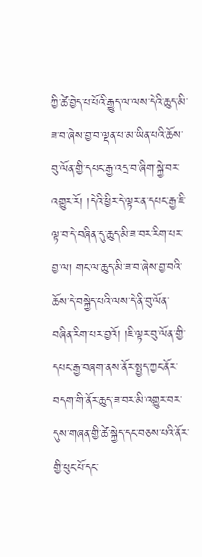ཀྱི་ཚེ་བྱེད་པ་པོའི་རྒྱུད་ལ་ལས་དེའི་ཆུད་མི་ཟ་བ་ཞེས་བྱ་བ་ལྡན་པ་མ་ཡིན་པའི་ཆོས་བུ་ལོན་གྱི་དཔང་རྒྱ་འདྲ་བ་ཞིག་སྐྱེ་བར་འགྱུར་རོ། །དེའི་ཕྱིར་དེ་ལྟར་ན་དཔང་རྒྱ་ཇི་ལྟ་བ་དེ་བཞིན་དུ་ཆུད་མི་ཟ་བར་རིག་པར་བྱ་ལ། གང་ལ་ཆུད་མི་ཟ་བ་ཞེས་བྱ་བའི་ཆོས་དེ་བསྐྱེད་པའི་ལས་དེ་ནི་བུ་ལོན་བཞིན་རིག་པར་བྱའོ། །ཇི་ལྟར་བུ་ལོན་གྱི་དཔང་རྒྱ་བཞག་ནས་ནོར་སྤྱད་ཀྱང་ནོར་བདག་གི་ནོར་ཆུད་ཟ་བར་མི་འགྱུར་བར་དུས་གཞན་གྱི་ཚེ་སྐྱེད་དང་བཅས་པའི་ནོར་གྱི་ཕུང་པོ་དང་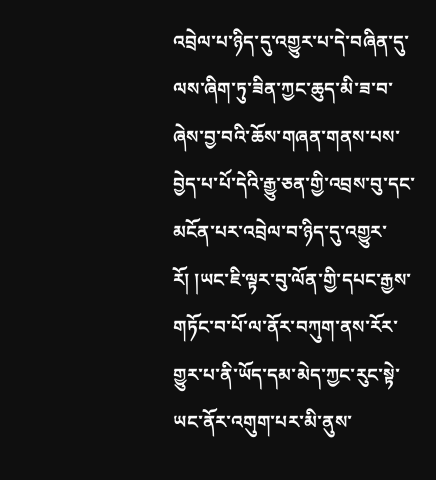འབྲེལ་པ་ཉིད་དུ་འགྱུར་པ་དེ་བཞིན་དུ་ལས་ཞིག་ཏུ་ཟིན་ཀྱང་ཆུད་མི་ཟ་བ་ཞེས་བྱ་བའི་ཆོས་གཞན་གནས་པས་བྱེད་པ་པོ་དེའི་རྒྱུ་ཅན་གྱི་འབྲས་བུ་དང་མངོན་པར་འབྲེལ་བ་ཉིད་དུ་འགྱུར་རོ། །ཡང་ཇི་ལྟར་བུ་ལོན་གྱི་དཔང་རྒྱས་གཏོང་བ་པོ་ལ་ནོར་བཀུག་ནས་རོར་གྱུར་པ་ནི་ཡོད་དམ་མེད་ཀྱང་རུང་སྟེ་ཡང་ནོར་འགུག་པར་མི་ནུས་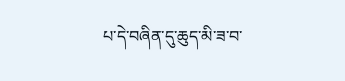པ་དེ་བཞིན་དུ་ཆུད་མི་ཟ་བ་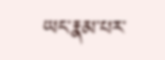ཡང་རྣམ་པར་